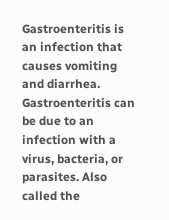Gastroenteritis is an infection that causes vomiting and diarrhea.
Gastroenteritis can be due to an infection with a virus, bacteria, or parasites. Also called the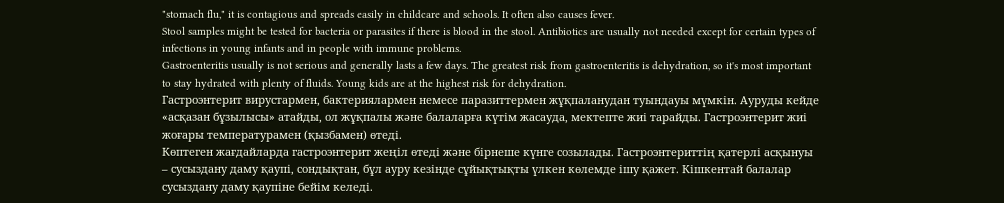"stomach flu," it is contagious and spreads easily in childcare and schools. It often also causes fever.
Stool samples might be tested for bacteria or parasites if there is blood in the stool. Antibiotics are usually not needed except for certain types of infections in young infants and in people with immune problems.
Gastroenteritis usually is not serious and generally lasts a few days. The greatest risk from gastroenteritis is dehydration, so it's most important to stay hydrated with plenty of fluids. Young kids are at the highest risk for dehydration.
Гастроэнтерит вирустармен, бактериялармен немесе паразиттермен жұқпаланудан туындауы мүмкін. Ауруды кейде «асқазан бұзылысы» атайды, ол жұқпалы және балаларға күтім жасауда, мектепте жиі тарайды. Гастроэнтерит жиі жоғары температурамен (қызбамен) өтеді.
Көптеген жағдайларда гастроэнтерит жеңіл өтеді және бірнеше күнге созылады. Гастроэнтериттің қатерлі асқынуы – сусыздану даму қаупі, сондықтан, бұл ауру кезінде сұйықтықты үлкен көлемде ішу қажет. Кішкентай балалар сусыздану даму қаупіне бейім келеді.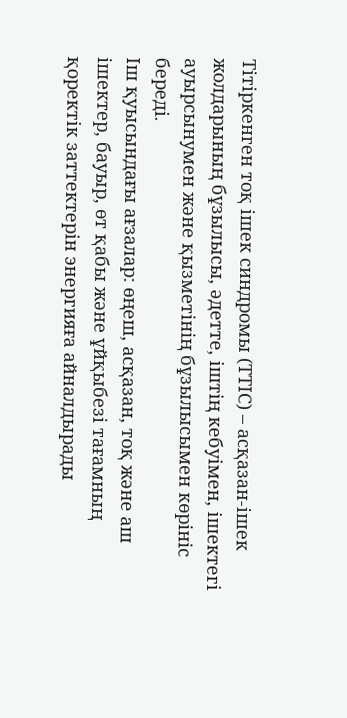Тітіркенген тоқ ішек синдромы (ТТІС) – асқазан-ішек жолдарының бұзылысы, әдетте, іштің кебуімен, ішектегі ауырсынумен және қызметінің бұзылысымен көрініс береді.
Іш қуысындағы ағзалар: өңеш, асқазан, тоқ және аш ішектер, бауыр, өт қабы және ұйқыбезі тағамның қоректік заттектерін энергияға айналдырады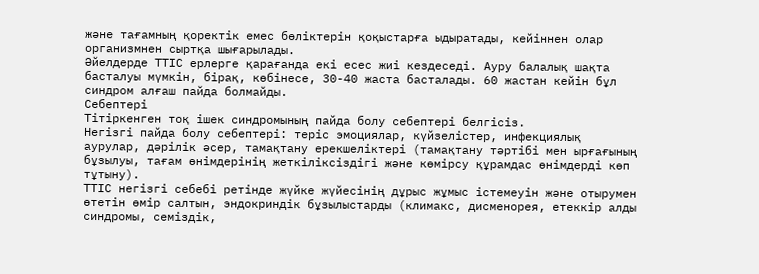және тағамның қоректік емес бөліктерін қоқыстарға ыдыратады, кейіннен олар организмнен сыртқа шығарылады.
Әйелдерде ТТІС ерлерге қарағанда екі есес жиі кездеседі. Ауру балалық шақта басталуы мүмкін, бірақ, көбінесе, 30-40 жаста басталады. 60 жастан кейін бұл синдром алғаш пайда болмайды.
Себептері
Тітіркенген тоқ ішек синдромының пайда болу себептері белгісіз.
Негізгі пайда болу себептері: теріс эмоциялар, күйзелістер, инфекциялық аурулар, дәрілік әсер, тамақтану ерекшеліктері (тамақтану тәртібі мен ырғағының бұзылуы, тағам өнімдерінің жеткіліксіздігі және көмірсу құрамдас өнімдерді көп тұтыну).
ТТІС негізгі себебі ретінде жүйке жүйесінің дұрыс жұмыс істемеуін және отырумен өтетін өмір салтын, эндокриндік бұзылыстарды (климакс, дисменорея, етеккір алды синдромы, семіздік,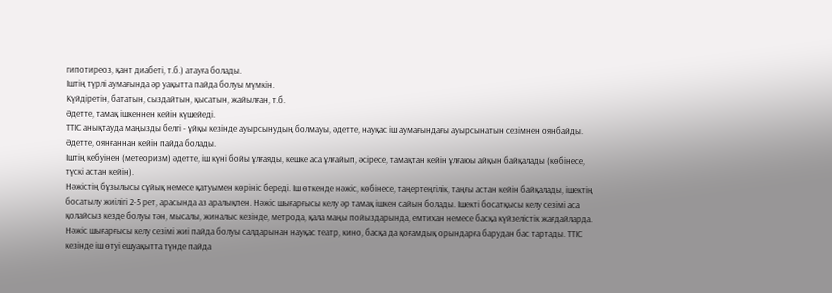гипотиреоз, қант диабеті, т.б.) атауға болады.
Іштің түрлі аумағында әр уақытта пайда болуы мүмкін.
Күйдіретін, бататын, сыздайтын, қысатын, жайылған, т.б.
Әдетте, тамақ ішкеннен кейін күшейеді.
ТТІС анықтауда маңызды белгі - ұйқы кезінде ауырсынудың болмауы, әдетте, науқас іш аумағындағы ауырсынатын сезімнен оянбайды. Әдетте, оянғаннан кейін пайда болады.
Іштің кебуінен (метеоризм) әдетте, іш күні бойы ұлғаяды, кешке аса ұлғайып, әсіресе, тамақтан кейін ұлғаюы айқын байқалады (көбінесе, түскі астан кейін).
Нәжістің бұзылысы сұйық немесе қатуымен көрініс береді. Іш өткенде нәжіс, көбінесе, таңертеңгілік, таңғы астан кейін байқалады, ішектің босатылу жиілігі 2-5 рет, арасында аз аралықпен. Нәжіс шығарғысы келу әр тамақ ішкен сайын болады. Ішекті босатқысы келу сезімі аса қолайсыз кезде болуы тән, мысалы, жиналыс кезінде, метрода, қала маңы пойыздарында, емтихан немесе басқа күйзелістік жағдайларда. Нәжіс шығарғысы келу сезімі жиі пайда болуы салдарынан науқас театр, кино, басқа да қоғамдық орындарға барудан бас тартады. ТТІС кезінде іш өтуі ешуақытта түнде пайда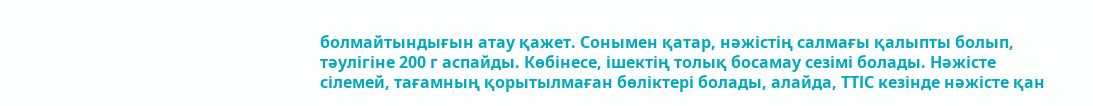болмайтындығын атау қажет. Сонымен қатар, нәжістің салмағы қалыпты болып, тәулігіне 200 г аспайды. Көбінесе, ішектің толық босамау сезімі болады. Нәжісте сілемей, тағамның қорытылмаған бөліктері болады, алайда, ТТІС кезінде нәжісте қан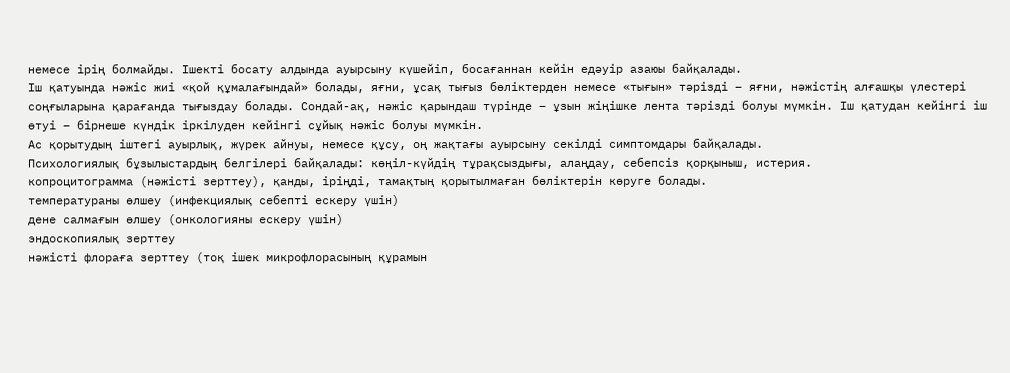немесе ірің болмайды. Ішекті босату алдында ауырсыну күшейіп, босағаннан кейін едәуір азаюы байқалады.
Іш қатуында нәжіс жиі «қой құмалағындай» болады, яғни, ұсақ тығыз бөліктерден немесе «тығын» тәрізді – яғни, нәжістің алғашқы үлестері соңғыларына қарағанда тығыздау болады. Сондай-ақ, нәжіс қарындаш түрінде – ұзын жіңішке лента тәрізді болуы мүмкін. Іш қатудан кейінгі іш өтуі – бірнеше күндік іркілуден кейінгі сұйық нәжіс болуы мүмкін.
Ас қорытудың іштегі ауырлық, жүрек айнуы, немесе құсу, оң жақтағы ауырсыну секілді симптомдары байқалады.
Психологиялық бұзылыстардың белгілері байқалады: көңіл-күйдің тұрақсыздығы, алаңдау, себепсіз қорқыныш, истерия.
копроцитограмма (нәжісті зерттеу), қанды, іріңді, тамақтың қорытылмаған бөліктерін көруге болады.
температураны өлшеу (инфекциялық себепті ескеру үшін)
дене салмағын өлшеу (онкологияны ескеру үшін)
эндоскопиялық зерттеу
нәжісті флораға зерттеу (тоқ ішек микрофлорасының құрамын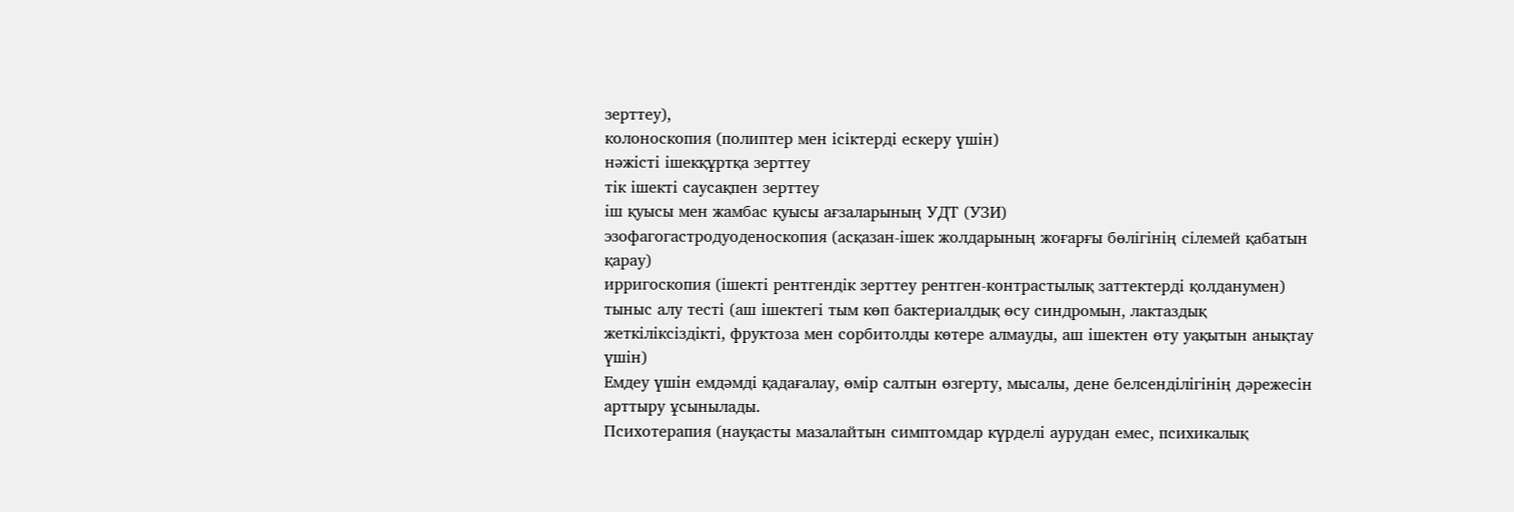зерттеу),
колоноскопия (полиптер мен ісіктерді ескеру үшін)
нәжісті ішекқұртқа зерттеу
тік ішекті саусақпен зерттеу
іш қуысы мен жамбас қуысы ағзаларының УДТ (УЗИ)
эзофагогастродуоденоскопия (асқазан-ішек жолдарының жоғарғы бөлігінің сілемей қабатын қарау)
ирригоскопия (ішекті рентгендік зерттеу рентген-контрастылық заттектерді қолданумен)
тыныс алу тесті (аш ішектегі тым көп бактериалдық өсу синдромын, лактаздық жеткіліксіздікті, фруктоза мен сорбитолды көтере алмауды, аш ішектен өту уақытын анықтау үшін)
Емдеу үшін емдәмді қадағалау, өмір салтын өзгерту, мысалы, дене белсенділігінің дәрежесін арттыру ұсынылады.
Психотерапия (науқасты мазалайтын симптомдар күрделі аурудан емес, психикалық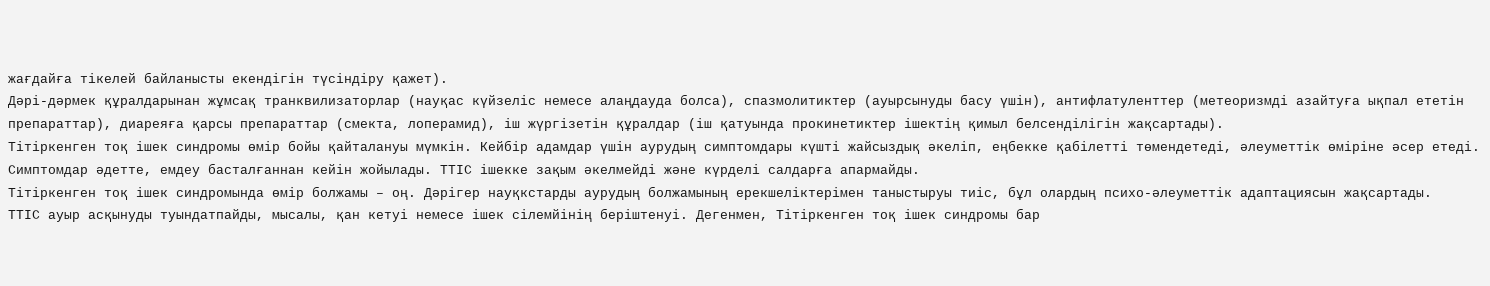жағдайға тікелей байланысты екендігін түсіндіру қажет).
Дәрі-дәрмек құралдарынан жұмсақ транквилизаторлар (науқас күйзеліс немесе алаңдауда болса), спазмолитиктер (ауырсынуды басу үшін), антифлатуленттер (метеоризмді азайтуға ықпал ететін препараттар), диареяға қарсы препараттар (смекта, лоперамид), іш жүргізетін құралдар (іш қатуында прокинетиктер ішектің қимыл белсенділігін жақсартады).
Тітіркенген тоқ ішек синдромы өмір бойы қайталануы мүмкін. Кейбір адамдар үшін аурудың симптомдары күшті жайсыздық әкеліп, еңбекке қабілетті төмендетеді, әлеуметтік өміріне әсер етеді. Симптомдар әдетте, емдеу басталғаннан кейін жойылады. ТТІС ішекке зақым әкелмейді және күрделі салдарға апармайды.
Тітіркенген тоқ ішек синдромында өмір болжамы – оң. Дәрігер науқкстарды аурудың болжамының ерекшеліктерімен таныстыруы тиіс, бұл олардың психо-әлеуметтік адаптациясын жақсартады.
ТТІС ауыр асқынуды туындатпайды, мысалы, қан кетуі немесе ішек сілемйінің беріштенуі. Дегенмен, Тітіркенген тоқ ішек синдромы бар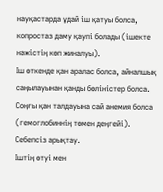науқастарда ұдай іш қатуы болса, копростаз даму қаупі болады (ішекте нәжістің көп жиналуы).
Іш өткенде қан аралас болса, айналшық саңылауынан қанды бөліністер болса.
Соңғы қан талдауына сай анемия болса (гемоглобиннің төмен деңгейі).
Себепсіз арықтау.
Іштің өтуі мен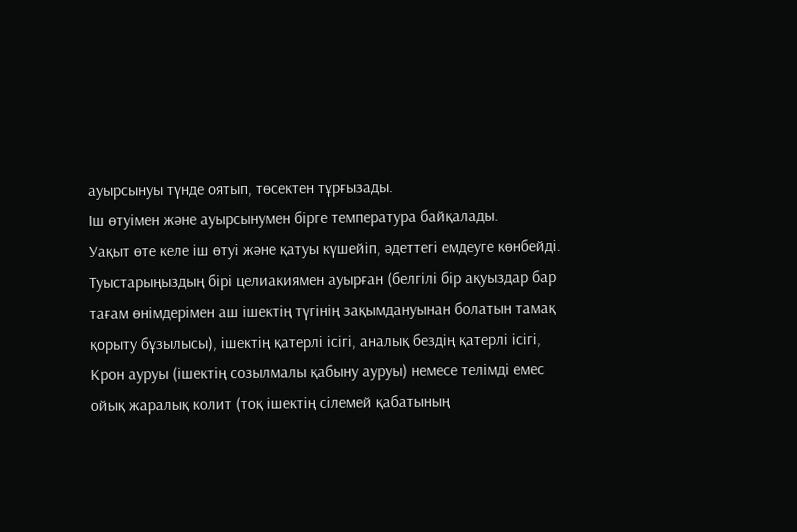ауырсынуы түнде оятып, төсектен тұрғызады.
Іш өтуімен және ауырсынумен бірге температура байқалады.
Уақыт өте келе іш өтуі және қатуы күшейіп, әдеттегі емдеуге көнбейді.
Туыстарыңыздың бірі целиакиямен ауырған (белгілі бір ақуыздар бар тағам өнімдерімен аш ішектің түгінің зақымдануынан болатын тамақ қорыту бұзылысы), ішектің қатерлі ісігі, аналық бездің қатерлі ісігі, Крон ауруы (ішектің созылмалы қабыну ауруы) немесе телімді емес ойық жаралық колит (тоқ ішектің сілемей қабатының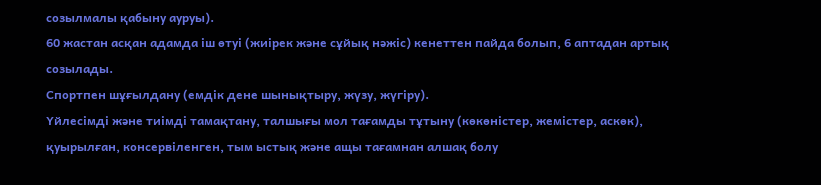созылмалы қабыну ауруы).
60 жастан асқан адамда іш өтуі (жиірек және сұйық нәжіс) кенеттен пайда болып, 6 аптадан артық созылады.
Спортпен шұғылдану (емдік дене шынықтыру, жүзу, жүгіру).
Үйлесімді және тиімді тамақтану, талшығы мол тағамды тұтыну (көкөністер, жемістер, аскөк), қуырылған, консервіленген, тым ыстық және ащы тағамнан алшақ болу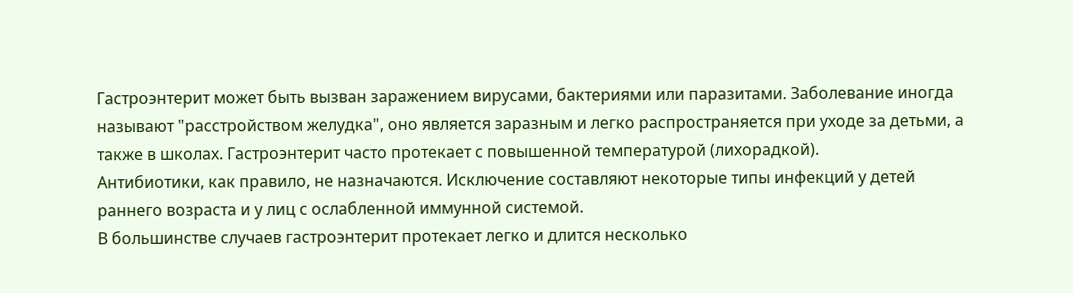Гастроэнтерит может быть вызван заражением вирусами, бактериями или паразитами. Заболевание иногда называют "расстройством желудка", оно является заразным и легко распространяется при уходе за детьми, а также в школах. Гастроэнтерит часто протекает с повышенной температурой (лихорадкой).
Антибиотики, как правило, не назначаются. Исключение составляют некоторые типы инфекций у детей раннего возраста и у лиц с ослабленной иммунной системой.
В большинстве случаев гастроэнтерит протекает легко и длится несколько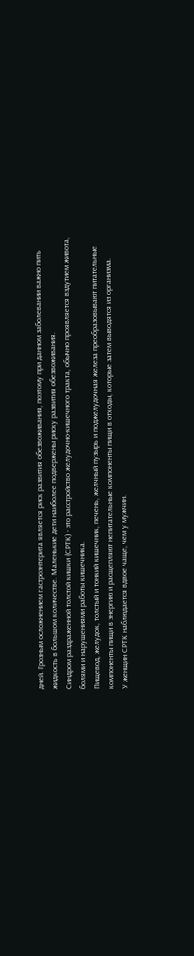дней. Грозным осложнением гастроэнтерита является риск развития обезвоживания, поэтому при данном заболевании важно пить жидкость в большом количестве. Маленькие дети наиболее подвержены риску развития обезвоживания.
Cиндром раздраженной толстой кишки (СРТК) - это расстройство желудочно-кишечного тракта, обычно проявляется вздутием живота, болями и нарушениями работы кишечника.
Пищевод, желудок, толстый и тонкий кишечник, печень, желчный пузырь и поджелудочная железа преобразовывают питательные компоненты пищи в энергию и расщепляют непитательные компоненты пищи в отходы, которые затем выводятся из организма.
У женщин СРТК наблюдается вдвое чаще, чем у мужчин.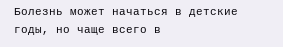Болезнь может начаться в детские годы, но чаще всего в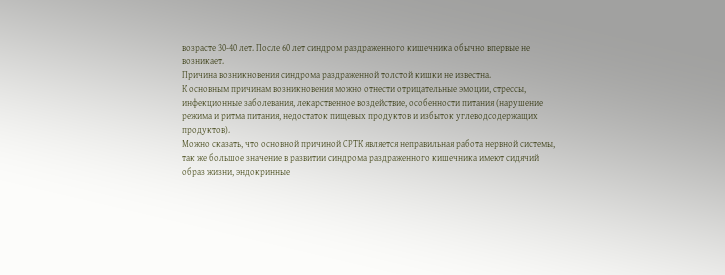возрасте 30-40 лет. После 60 лет синдром раздраженного кишечника обычно впервые не возникает.
Причина возникновения синдрома раздраженной толстой кишки не известна.
К основным причинам возникновения можно отнести отрицательные эмоции, стрессы, инфекционные заболевания, лекарственное воздействие, особенности питания (нарушение режима и ритма питания, недостаток пищевых продуктов и избыток углеводсодержащих продуктов).
Можно сказать, что основной причиной СРТК является неправильная работа нервной системы, так же большое значение в развитии синдрома раздраженного кишечника имеют сидячий образ жизни, эндокринные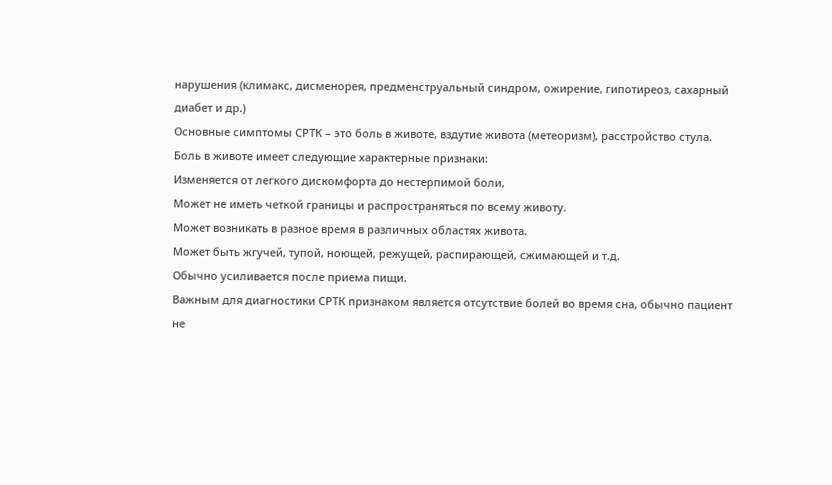нарушения (климакс, дисменорея, предменструальный синдром, ожирение, гипотиреоз, сахарный диабет и др.)
Основные симптомы СРТК – это боль в животе, вздутие живота (метеоризм), расстройство стула.
Боль в животе имеет следующие характерные признаки:
Изменяется от легкого дискомфорта до нестерпимой боли,
Может не иметь четкой границы и распространяться по всему животу.
Может возникать в разное время в различных областях живота.
Может быть жгучей, тупой, ноющей, режущей, распирающей, сжимающей и т.д.
Обычно усиливается после приема пищи.
Важным для диагностики СРТК признаком является отсутствие болей во время сна, обычно пациент не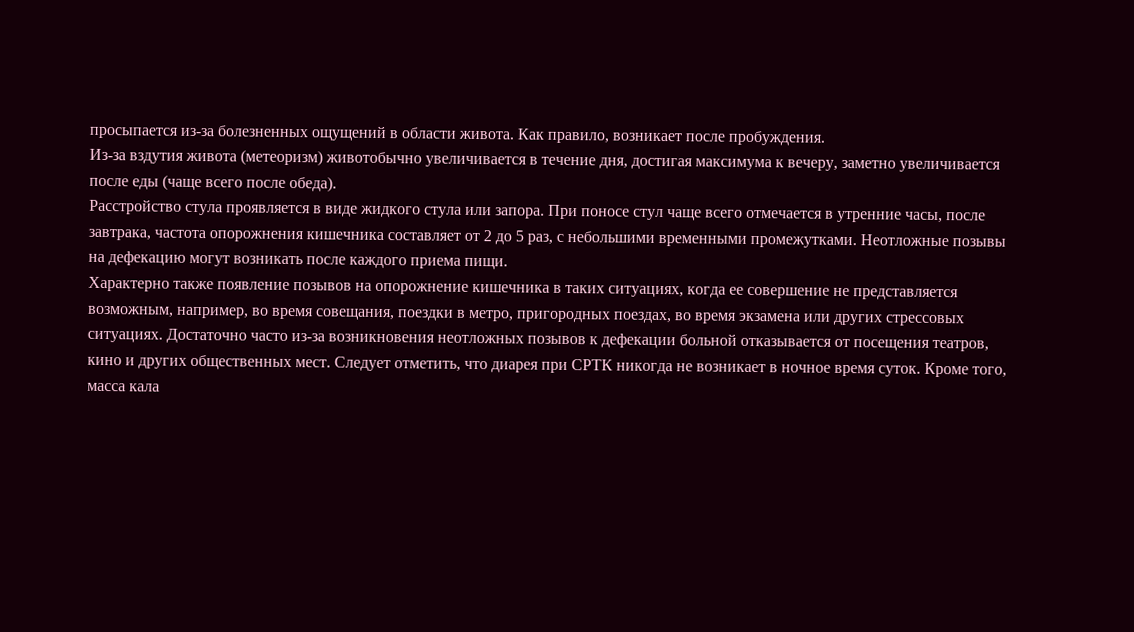просыпается из-за болезненных ощущений в области живота. Как правило, возникает после пробуждения.
Из-за вздутия живота (метеоризм) животобычно увеличивается в течение дня, достигая максимума к вечеру, заметно увеличивается после еды (чаще всего после обеда).
Расстройство стула проявляется в виде жидкого стула или запора. При поносе стул чаще всего отмечается в утренние часы, после завтрака, частота опорожнения кишечника составляет от 2 до 5 раз, с небольшими временными промежутками. Неотложные позывы на дефекацию могут возникать после каждого приема пищи.
Характерно также появление позывов на опорожнение кишечника в таких ситуациях, когда ее совершение не представляется возможным, например, во время совещания, поездки в метро, пригородных поездах, во время экзамена или других стрессовых ситуациях. Достаточно часто из-за возникновения неотложных позывов к дефекации больной отказывается от посещения театров, кино и других общественных мест. Следует отметить, что диарея при СРТК никогда не возникает в ночное время суток. Кроме того, масса кала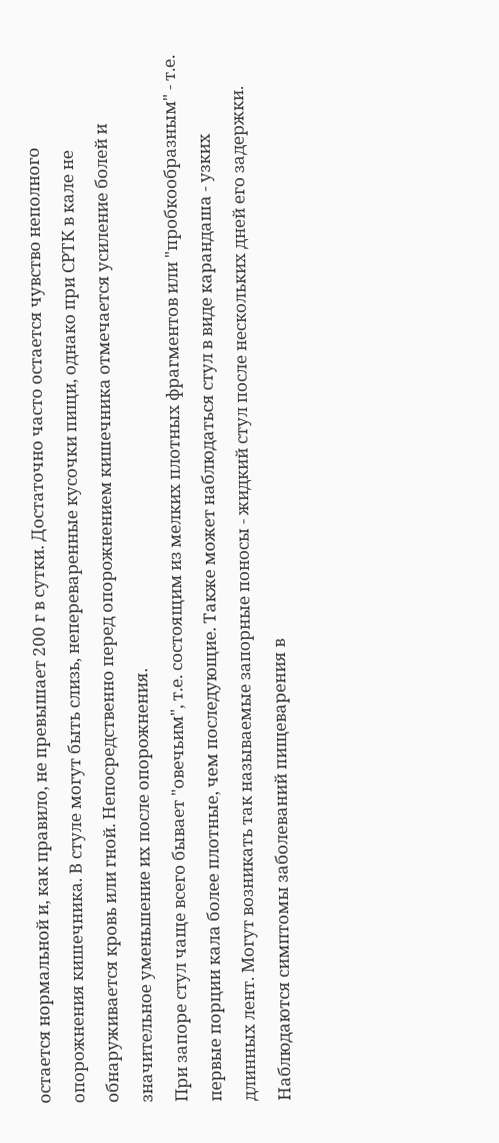остается нормальной и, как правило, не превышает 200 г в сутки. Достаточно часто остается чувство неполного опорожнения кишечника. В стуле могут быть слизь, непереваренные кусочки пищи, однако при СРТК в кале не обнаруживается кровь или гной. Непосредственно перед опорожнением кишечника отмечается усиление болей и значительное уменьшение их после опорожнения.
При запоре стул чаще всего бывает "овечьим", т.е. состоящим из мелких плотных фрагментов или "пробкообразным" - т.е. первые порции кала более плотные, чем последующие. Также может наблюдаться стул в виде карандаша - узких длинных лент. Могут возникать так называемые запорные поносы - жидкий стул после нескольких дней его задержки.
Наблюдаются симптомы заболеваний пищеварения в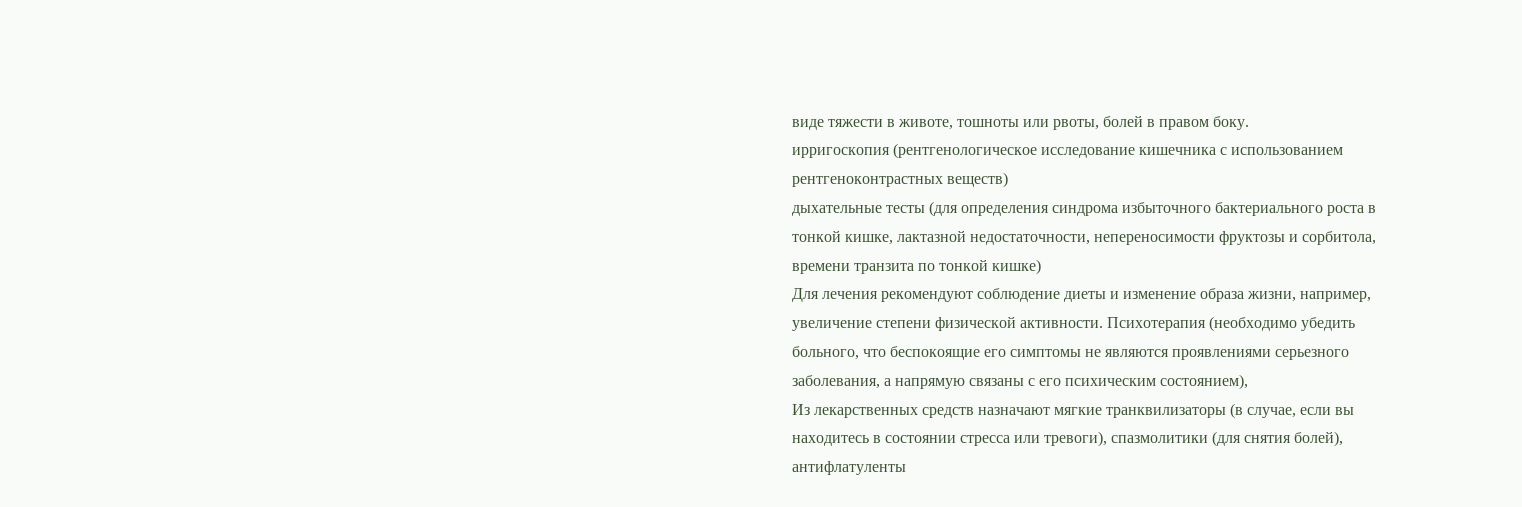виде тяжести в животе, тошноты или рвоты, болей в правом боку.
ирригоскопия (рентгенологическое исследование кишечника с использованием рентгеноконтрастных веществ)
дыхательные тесты (для определения синдрома избыточного бактериального роста в тонкой кишке, лактазной недостаточности, непереносимости фруктозы и сорбитола, времени транзита по тонкой кишке)
Для лечения рекомендуют соблюдение диеты и изменение образа жизни, например, увеличение степени физической активности. Психотерапия (необходимо убедить больного, что беспокоящие его симптомы не являются проявлениями серьезного заболевания, а напрямую связаны с его психическим состоянием),
Из лекарственных средств назначают мягкие транквилизаторы (в случае, если вы находитесь в состоянии стресса или тревоги), спазмолитики (для снятия болей), антифлатуленты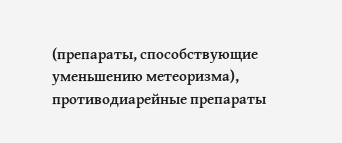(препараты, способствующие уменьшению метеоризма), противодиарейные препараты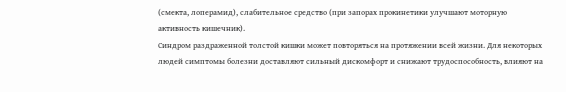(смекта, лоперамид), слабительное средство (при запорах прокинетики улучшают моторную активность кишечник).
Cиндром раздраженной толстой кишки может повторяться на протяжении всей жизни. Для некоторых людей симптомы болезни доставляют сильный дискомфорт и снижают трудоспособность, влияют на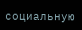социальную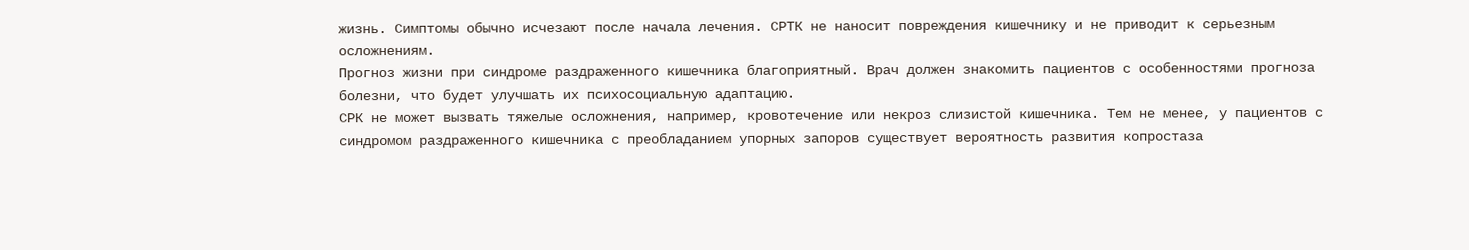жизнь. Симптомы обычно исчезают после начала лечения. СРТК не наносит повреждения кишечнику и не приводит к серьезным осложнениям.
Прогноз жизни при синдроме раздраженного кишечника благоприятный. Врач должен знакомить пациентов с особенностями прогноза болезни, что будет улучшать их психосоциальную адаптацию.
СРК не может вызвать тяжелые осложнения, например, кровотечение или некроз слизистой кишечника. Тем не менее, у пациентов с синдромом раздраженного кишечника с преобладанием упорных запоров существует вероятность развития копростаза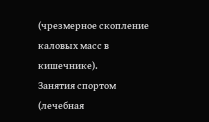(чрезмерное скопление каловых масс в кишечнике).
Занятия спортом (лечебная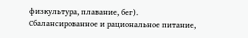физкультура, плавание, бег).
Сбалансированное и рациональное питание,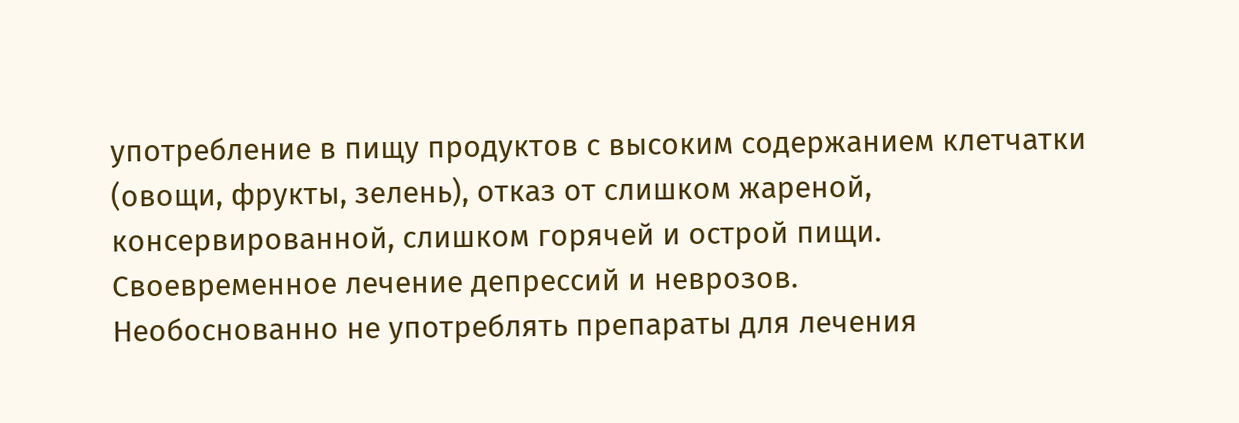употребление в пищу продуктов с высоким содержанием клетчатки (овощи, фрукты, зелень), отказ от слишком жареной, консервированной, слишком горячей и острой пищи.
Своевременное лечение депрессий и неврозов.
Необоснованно не употреблять препараты для лечения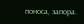поноса, запора.